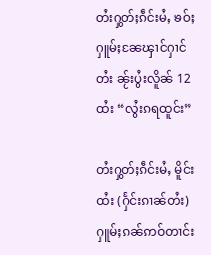တႆးႁွတ်ႈၵဵင်းမႆႇ ၶဝ်ႈႁူမ်ႈၼႄၾၢင်ႁၢင်တႆး ၼႂ်းပွႆးလိူၼ် 12 ထႆး “လွႆးၵရထူင်း”

တႆးႁွတ်ႈၵဵင်းမႆႇ မိူင်းထႆး (ႁႅင်းၵၢၼ်တႆး) ႁူမ်ႈၵၼ်ဢဝ်တၢင်း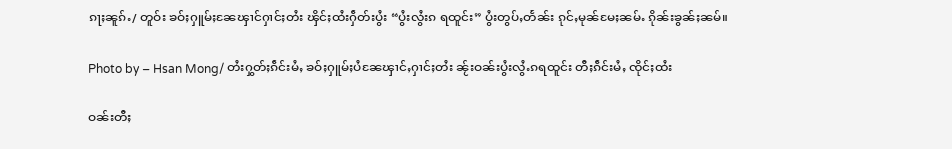ၵႃႈၼူၵ်ႉ/ တူဝ်း ၶဝ်ႈႁူမ်ႈၼႄၾၢင်ႁၢင်ႈတႆး ၾိင်ႈထႆးႁဵတ်းပွႆး “ပွႆးလွႆးၵ ရထူင်း” ပွႆးတွပ်ႇတႅၼ်း ၵုင်ႇမုၼ်မႄႈၼမ်ႉ ၵိုၼ်းၶွၼ်ႈၼမ်။

Photo by – Hsan Mong/ တႆးႁွတ်ႈၵဵင်းမႆႇ ၶဝ်ႈႁူမ်ႈပႆၼႄၾၢင်ႇႁၢင်ႈတႆး ၼႂ်းဝၼ်းပွႆးလွႆႉၵရထူင်း တီႈၵဵင်းမႆႇ ၸိုင်ႈထႆး

ဝၼ်းတီႈ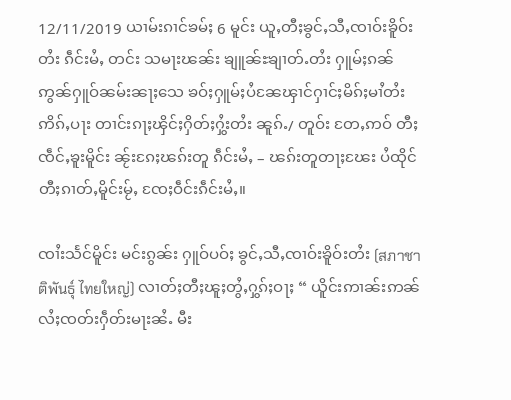12/11/2019 ယၢမ်းၵၢင်ၶမ်ႈ 6 မူင်း ယူႇတီႈၶွင်ႇသီႇၸၢဝ်းၶိူဝ်းတႆး ၵဵင်းမႆႇ တင်း သမႃးၽၼ်း ၶျူၼ်ႊၶျၢတ်ႉတႆး ႁူမ်ႈၵၼ် ဢွၼ်ႁူဝ်ၼမ်းၼႃႈသေ ၶဝ်ႈႁူမ်ႈပႆၼႄၾၢင်ႁၢင်ႈမိၵ်ႈမၢႆတႆး ဢိၵ်ႇပႃး တၢင်းၵႃႈၾိင်ႈႁိတ်ႈႁွႆးတႆး ၼူၵ်ႉ/ တူဝ်း တႄႇဢဝ် တီႈၸဵင်ႇၶူးမိူင်း ၼႂ်းၵႄႈၽၵ်းတူ ၵဵင်းမႆႇ – ၽၵ်းတူတႃႈၽႄး ပႆထိုင် တီႈၵၢတ်ႇမိူင်းမႂ်ႇ ၸႄႈဝဵင်းၵဵင်းမႆႇ။

ၸၢႆးသႅင်မိူင်း မင်းၵွၼ်း ႁူဝ်ပဝ်ႈ ၶွင်ႇသီႇၸၢဝ်းၶိူဝ်းတႆး (สภาชาติพันธุ์ ไทยใหญ่) လၢတ်ႈတီႈၽူႈတွႆႇႁွၵ်ႈဝႃႈ “ ယိူင်းဢၢၼ်းဢၼ် လႆႈၸတ်းႁဵတ်းမႃးၼႆႉ မီး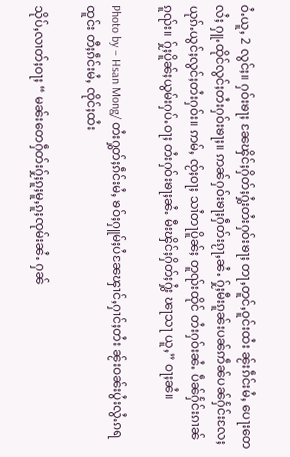ဝႆႉယူႇ 2 လွင်ႈ။ ႁဝ်းၶႃႈ ၼႄၾိင်ႈႁိတ်ႈႁွႆးတႆးႁဝ်းၶႃႈ တႃႇတူင်ႇဝူင်းထႆး ၼႂ်းၵဵင်းမႆႇ ပေႃးတေလႆႈ ႁူႉထိုင်လွင်ႈတႆးႁဝ်းၶႃႈ။ ဢၼ်ႁဝ်းၶႃႈႁဵတ်းၵႂႃႇၼႆႉ ႁႂ်ႈမီးၵူၼ်းပၼ်ဢဵၼ်ပၼ်ႁႅင်းလႄႈ ယုၵ်ႉယွင်ႈလွင်ႈတႆးႁဝ်း။ ဢမ်ႇ ၸႂ်ႈဝႃႈ သၢႆတႃပိူၼ်ႈ တူၺ်းထိုင် တႆးႁဝ်းၼႆႉ ပဵၼ်ႁႅင်းၵၢၼ်ၵူၺ်း။ ႁႂ်ႈပိူၼ်ႈယွမ်းႁပ်ႉဝႃႈ တႆးႁဝ်းၶႃႈၼႆႉ မီးၾိင်ႈႁိတ်ႈႁွႆး ၽႃသႃ ယူႇ” ဝႃႈၼႆ။

Photo by – Hsan Mong/ တႆးႁွတ်ႈၵဵင်းမႆႇ ၶဝ်ႈႁူမ်ႈပႆၼႄၾၢင်ႇႁၢင်ႈတႆး ၼႂ်းဝၼ်းပွႆးလွႆႉၵရထူင်း တီႈၵဵင်းမႆႇ ၸိုင်ႈထႆး

သိုပ်ႇလၢတ်ႈဝႃႈ “ မၼ်းတေႁဵတ်းႁႂ်ႈၵူႈမူႇၵူႈၸုမ်းၼႆႉ ႁၼ်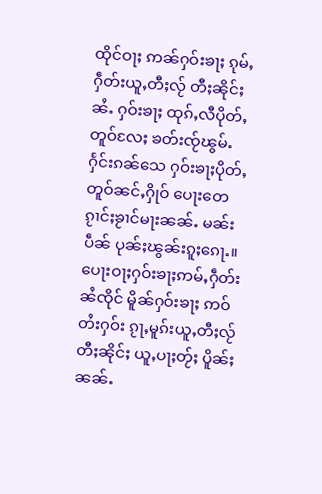ထိုင်ဝႃႈ ဢၼ်ႁဝ်းၶႃႈ ၵုမ်ႇႁဵတ်းယူႇတီႈလႂ် တီႈၼိုင်ႈၼႆႉ ႁဝ်းၶႃႈ ထုၵ်ႇလီပိုတ်ႇတူဝ်လႄႈ ၶတ်းၸႂ်ၽွမ်ႉႁႅင်းၵၼ်သေ ႁဝ်းၶႃႈပိုတ်ႇတူဝ်ၼင်ႇႁိုဝ် ပေႃးတေၵႂၢင်ႈၶႂၢင်မႃးၼၼ်ႉ မၼ်းပဵၼ် ပုၼ်ႈၽွၼ်းၵူႈၵေႃႉ။ ပေႃးဝႃႈႁဝ်းၶႃႈဢမ်ႇႁဵတ်းၼႆၸိုင် မိူၼ်ႁဝ်းၶႃႈ ဢဝ်တႆးႁဝ်း ၵႂႃႇမူၵ်းယူႇတီႈလႂ်တီႈၼိုင်ႈ ယူႇပႃႈတႂ်ႈ ပိူၼ်ႈၼၼ်ႉ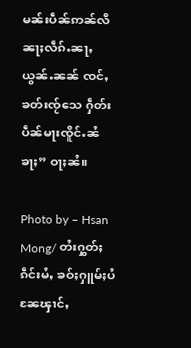မၼ်းပဵၼ်ဢၼ်လီၼႃႈလဵၵ်ႉၼႃႇ ယွၼ်ႉၼၼ် ၸင်ႇၶတ်းၸႂ်သေ ႁဵတ်းပဵၼ်မႃးၸိူင်ႉၼႆၶႃႈ” ဝႃႈၼႆ။

Photo by – Hsan Mong/ တႆးႁွတ်ႈၵဵင်းမႆႇ ၶဝ်ႈႁူမ်ႈပႆၼႄၾၢင်ႇ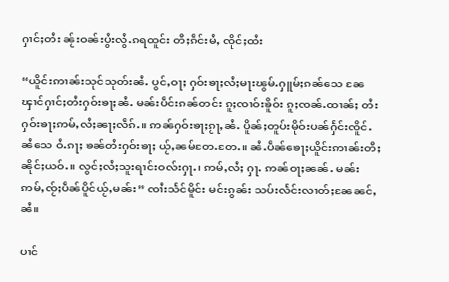ႁၢင်ႈတႆး ၼႂ်းဝၼ်းပွႆးလွႆႉၵရထူင်း တီႈၵဵင်းမႆႇ ၸိုင်ႈထႆး

“ယိူင်းဢၢၼ်းသုင်သုတ်းၼႆႉ ပွင်ႇဝႃႈ ႁဝ်းၶႃႈလႆႈမႃးၽွမ်ႉႁူမ်ႈၵၼ်သေ ၼႄၾၢင်ႁၢင်ႈတႆးႁဝ်းၶႃႈၼႆႉ မၼ်းပဵင်းၵၼ်တင်း ၵူႈၸၢဝ်းၶိူဝ်း ၵူႈၸၼ်ႉထၢၼ်ႈ တႆးႁဝ်းၶႃႈဢမ်ႇလႆႈၼႃႈလဵၵ်ႉ။ ဢၼ်ႁဝ်းၶႃႈၵႂႃႇၼႆႉ ပိူၼ်ႈတူပ်းမိုဝ်းပၼ်ႁႅင်းၸိူင်ႉၼႆသေ ဝႆႉၵႃႈ ၶၼ်တႆးႁဝ်းၶႃႈ ယႂ်ႇၼမ်တႄႉတႄႉ။ ၼႆႉပဵၼ်ၶေႃႈယိူင်းဢၢၼ်းတီႈၼိုင်ႈယဝ်ႉ။ လွင်ႈလႆႈသူးရၢင်းဝလ်းႁႃႉ၊ ဢမ်ႇလႆႈ ႁႃႉ ဢၼ်ဝႃႈၼၼ်ႉ မၼ်းဢမ်ႇၸႂ်ႈပဵၼ်ပိူင်ယႂ်ႇမၼ်း” ၸၢႆးသႅင်မိူင်း မင်းၵွၼ်း သပ်းလႅင်းလၢတ်ႈၼႄၼင်ႇၼႆ။

ပၢင်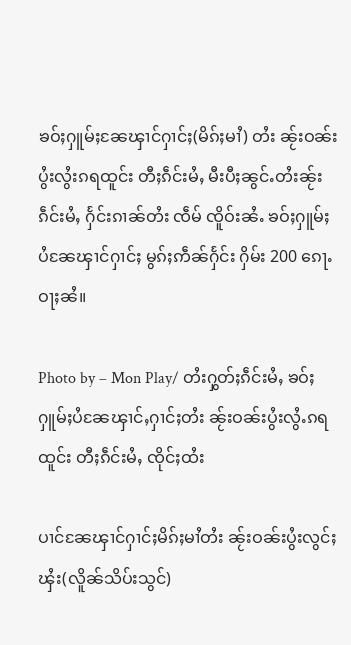ၶဝ်ႈႁူမ်ႈၼႄၾၢင်ႁၢင်ႈ(မိၵ်ႈမၢႆ) တႆး ၼႂ်းဝၼ်းပွႆးလွႆးၵရထူင်း တီႈၵဵင်းမႆႇ မီးပီႈၼွင်ႉတႆးၼႂ်းၵဵင်းမႆႇ ႁႅင်းၵၢၼ်တႆး ၸဵမ် ၸိူဝ်းၼႆႉ ၶဝ်ႈႁူမ်ႈပႆၼႄၾၢင်ႁၢင်ႈ မွၵ်ႈဢဵၼ်ႁႅင်း ႁိမ်း 200 ၵေႃႉ ဝႃႈၼႆ။

Photo by – Mon Play/ တႆးႁွတ်ႈၵဵင်းမႆႇ ၶဝ်ႈႁူမ်ႈပႆၼႄၾၢင်ႇႁၢင်ႈတႆး ၼႂ်းဝၼ်းပွႆးလွႆႉၵရထူင်း တီႈၵဵင်းမႆႇ ၸိုင်ႈထႆး

ပၢင်ၼႄၾၢင်ႁၢင်ႈမိၵ်ႈမၢႆတႆး ၼႂ်းဝၼ်းပွႆးလွင်ႈၾႆး(လိူၼ်သိပ်းသွင်)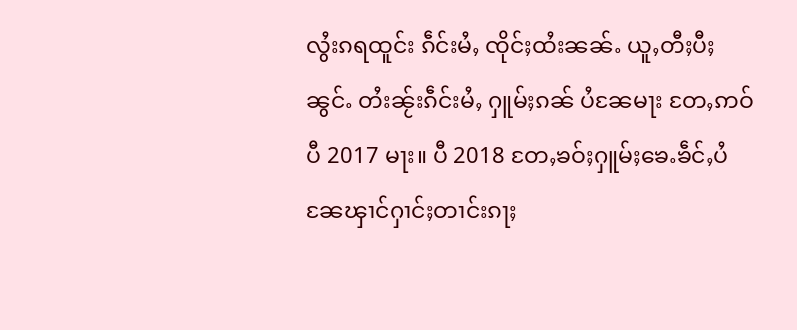လွႆးၵရထူင်း ၵဵင်းမႆႇ ၸိုင်ႈထႆးၼၼ်ႉ ယူႇတီႈပီႈ ၼွင်ႉ တႆးၼႂ်းၵဵင်းမႆႇ ႁူမ်ႈၵၼ် ပႆၼႄမႃး တႄႇဢဝ်ပီ 2017 မႃး။ ပီ 2018 တႄႇၶဝ်ႈႁူမ်ႈၶေႉၶဵင်ႇပႆၼႄၾၢင်ႁၢင်ႈတၢင်းၵႃႈ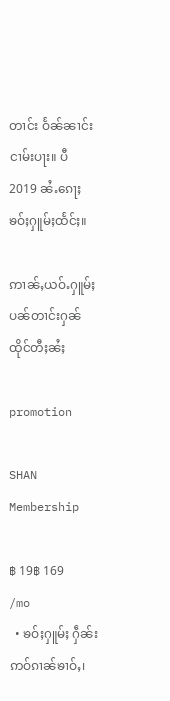တၢင်း ဝႅၼ်ၼၢင်းငၢမ်းပႃး။ ပီ 2019 ၼႆႉၵေႃႈ ၶဝ်ႈႁူမ်ႈထႅင်ႈ။

ဢၢၼ်ႇယဝ်ႉႁူမ်ႈပၼ်တၢင်းႁၼ်ထိုင်တီႈၼႆႈ

promotion

SHAN Membership

฿ 19฿ 169 /mo
  • ၶဝ်ႈႁူမ်ႈ ႁဵၼ်းဢဝ်ၵၢၼ်ၶၢဝ်ႇ၊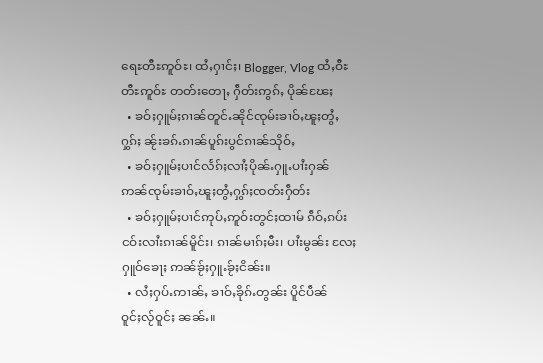ရေႊတီႊဢူဝ်ႊ၊ ထႆႇႁၢင်ႈ၊ Blogger, Vlog ထႆႇဝီႊတီႊဢူဝ်ႊ တတ်းတေႃႇ ႁဵတ်းဢွၵ်ႇ ပိုၼ်ၽႄႈ
  • ၶဝ်ႈႁူမ်ႈၵၢၼ်တူင်ႉၼိုင်ၸုမ်းၶၢဝ်ႇၽူႈတွႆႇႁွၵ်ႈ ၼႂ်းၶၵ်ႉၵၢၼ်ပူၵ်းပွင်ၵၢၼ်သိုဝ်ႇ
  • ၶဝ်ႈႁူမ်ႈပၢင်လႅၵ်ႈလၢႆႈပိုၼ်ႉႁူႉပၢႆးႁၼ် ဢၼ်ၸုမ်းၶၢဝ်ႇၽူႈတွႆႇႁွၵ်ႈၸတ်းႁဵတ်း
  • ၶဝ်ႈႁူမ်ႈပၢင်ဢုပ်ႇဢူဝ်းတွင်ႈထၢမ် ၵဵဝ်ႇၵပ်းငဝ်းလၢႆးၵၢၼ်မိူင်း၊ ၵၢၼ်မၢၵ်ႈမီး၊ ပၢႆးမွၼ်း လႄႈ ႁူဝ်ၶေႃႈ ဢၼ်ၶႂ်ႈႁူႉၶႂ်ႈငိၼ်း။
  • လႆႈႁပ်ႉဢၢၼ်ႇ ၶၢဝ်ႇၶိုၵ်ႉတွၼ်း ပိူင်ပဵၼ်ဝူင်ႈလႂ်ဝူင်ႈ ၼၼ်ႉ။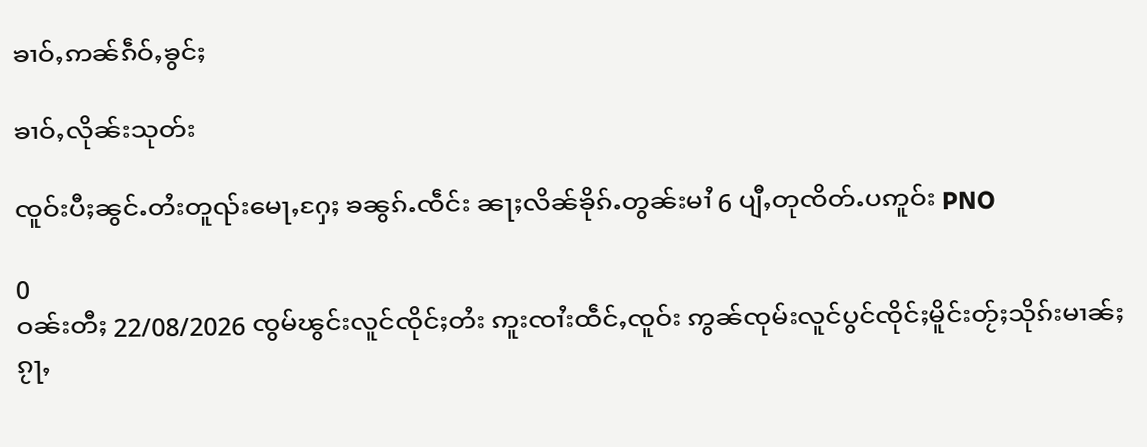ၶၢဝ်ႇဢၼ်ၵဵဝ်ႇၶွင်ႈ

ၶၢဝ်ႇလိုၼ်းသုတ်း

ၸူဝ်းပီႈၼွင်ႉတႆးတူၺ်းမေႃႇႁႄႈ ၶၼွၵ်ႉၸဵင်း ၼႃႈလိၼ်ၶိုၵ်ႉတွၼ်းမၢႆ 6 ပျီႇတုၸိတ်ႉပဢူဝ်း PNO

0
ဝၼ်းတီႈ 22/08/2026 ၸွမ်ၽွင်းလူင်ၸိုင်ႈတႆး ဢူးၸၢႆးထဵင်ႇၸူဝ်း ဢွၼ်ၸုမ်းလူင်ပွင်ၸိုင်ႈမိူင်းတႂ်ႈသိုၵ်းမၢၼ်ႈ ၵႂႃႇ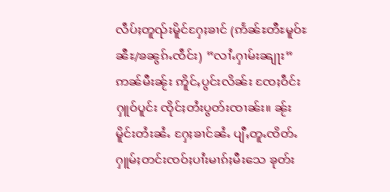လဵပ်ႈတူၺ်းမိူင်ႁႄႈၶၢင် (ဢႅၼ်ႊတီႊမူဝ်ႊၼီႊ/ၶၼွၵ်ႉၸဵင်း) ”လၢႆႉႁၢမ်းၼျႃး” ဢၼ်မီးၼႂ်း ဢိူင်ႇပွင်းလိၼ်း ၸႄႈဝဵင်းႁူဝ်ပူင်း ၸိုင်ႈတႆးပွတ်းၸၢၼ်း။ ၼႂ်းမိူင်းတႆးၼႆႉ ႁႄႈၶၢင်ၼႆႉ ပျီႇတူႉၸိတ်ႉႁူမ်ႈတင်းၸဝ်ႈပၢႆးမၢၵ်ႈမီးသေ ၶုတ်း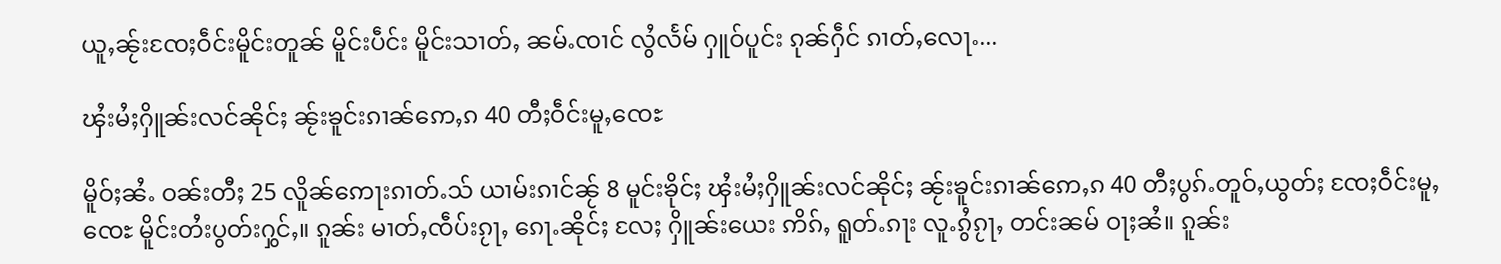ယူႇၼႂ်းၸႄႈဝဵင်းမိူင်းတူၼ် မိူင်းပဵင်း မိူင်းသၢတ်ႇ ၼမ်ႉၸၢင် လွႆလႅမ် ႁူဝ်ပူင်း ၵုၼ်ႁဵင် ၵၢတ်ႇလေႃႉ...

ၾႆးမႆႈႁိူၼ်းလင်ၼိုင်ႈ ၼႂ်းၶူင်းၵၢၼ်ဢေႇၵ 40 တီႈဝဵင်းမူႇၸေႊ

မိူဝ်ႈၼႆႉ ဝၼ်းတီႈ 25 လိူၼ်ဢေႃးၵၢတ်ႉသ် ယၢမ်းၵၢင်ၼႂ် 8 မူင်းၶိုင်ႈ ၾႆးမႆႈႁိူၼ်းလင်ၼိုင်ႈ ၼႂ်းၶူင်းၵၢၼ်ဢေႇၵ 40 တီႈပွၵ်ႉတူဝ်ႇယွတ်ႈ ၸႄႈဝဵင်းမူႇၸေႊ မိူင်းတႆးပွတ်းႁွင်ႇ။ ၵူၼ်း မၢတ်ႇၸဵပ်းၵႂႃႇ ၵေႃႉၼိုင်ႈ လႄႈ ႁိူၼ်းယေး ဢိၵ်ႇ ရူတ်ႉၵႃး လူႉၵွႆၵႂႃႇ တင်းၼမ် ဝႃႈၼႆ။ ၵူၼ်း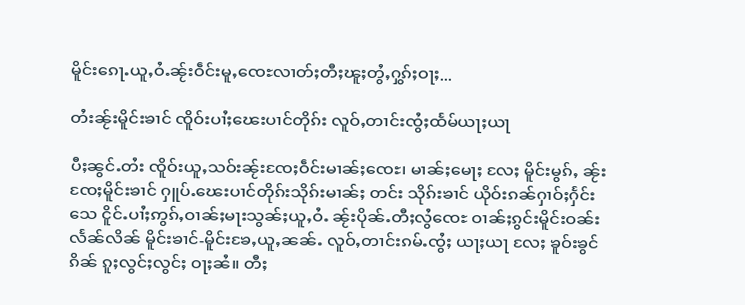မိူင်းၵေႃႉယူႇဝႆႉၼႂ်းဝဵင်းမူႇၸေႊလၢတ်ႈတီႈၽူႈတွႆႇႁွၵ်ႈဝႃႈ...

တႆးၼႂ်းမိူင်းၶၢင် ၸိူဝ်းပၢႆႈၽေးပၢင်တိုၵ်း လူဝ်ႇတၢင်းၸွႆႈထႅမ်ယႃႈယႃ

ပီႈၼွင်ႉတႆး ၸိူဝ်းယူႇသဝ်းၼႂ်းၸႄႈဝဵင်းမၢၼ်ႈၸေႊ၊ မၢၼ်ႈမေႃႈ လႄႈ မိူင်းမွၵ်ႇ ၼႂ်းၸႄႈမိူင်းၶၢင် ႁူပ်ႉၽေးပၢင်တိုၵ်းသိုၵ်းမၢၼ်ႈ တင်း သိုၵ်းၶၢင် ယိုဝ်းၵၼ်ႁၢဝ်ႈႁႅင်းသေ ငိူင်ႉပၢႆႈဢွၵ်ႇဝၢၼ်ႈမႃးသွၼ်ႈယူႇဝႆႉ ၼႂ်းပိုၼ်ႉတီႈလွႆၸေႊ ဝၢၼ်ႈၵွင်းမိူင်းဝၼ်း လႅၼ်လိၼ် မိူင်းၶၢင်-မိူင်းၶႄႇယူႇၼၼ်ႉ လူဝ်ႇတၢင်းၵမ်ႉၸွႆႈ ယႃႈယႃ လႄႈ ၶူဝ်းၶွင်ၵိၼ် ၵူႈလွင်ႈလွင်ႈ ဝႃႈၼႆ။ တီႈ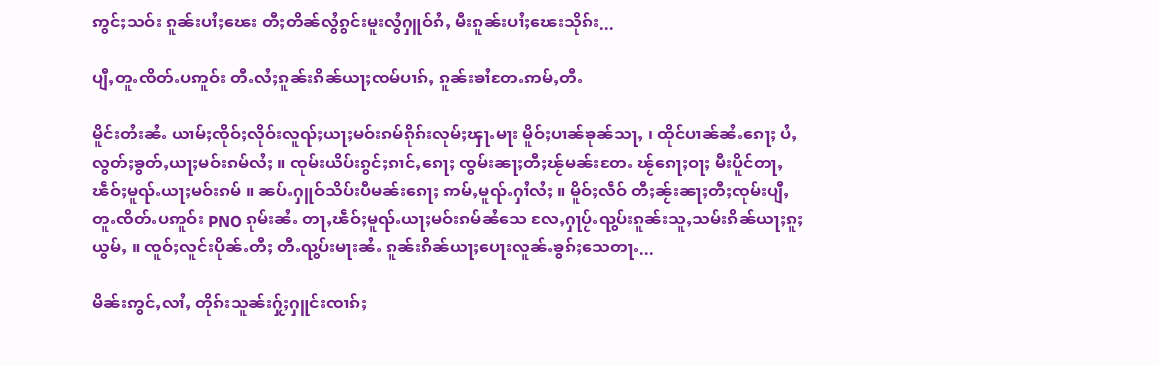ဢွင်ႈသဝ်း ၵူၼ်းပၢႆႈၽေး တီႈတိၼ်လွႆၵွင်းမူးလွႆႁူဝ်ၵႆႇ မီးၵူၼ်းပၢႆႈၽေးသိုၵ်း...

ပျီႇတူႉၸိတ်ႉပဢူဝ်း တီႉလႆႈၵူၼ်းၵိၼ်ယႃႈၸမ်ပၢၵ်ႇ ၵူၼ်းၶၢႆတႄႉဢမ်ႇတီႉ

မိူင်းတႆးၼႆႉ ယၢမ်ႈၸိုဝ်ႈလိုဝ်းလူၺ်ႈယႃႈမဝ်းၵမ်ၵိုၵ်းလုမ်ႈၾႃႉမႃး မိူဝ်ႈပၢၼ်ၶုၼ်သႃႇ ၊ ထိုင်ပၢၼ်ၼႆႉၵေႃႈ ပႆႇလွတ်ႈၶွတ်ႇယႃႈမဝ်းၵမ်လႆႈ ။ ၸုမ်းယိပ်းၵွင်ႈၵၢင်ႇၵေႃႈ ၸွမ်းၼႃႈတီႈၽႂ်မၼ်းတႄႉ ၽႂ်ၵေႃႈဝႃႈ မီးပိူင်တႃႇၽဵဝ်ႈမူၺ်ႉယႃႈမဝ်းၵမ် ။ ၼပ်ႉႁူဝ်သိပ်းပီမၼ်းၵေႃႈ ဢမ်ႇမူၺ်ႉႁၢႆလႆႈ ။ မိူဝ်ႈလဵဝ် တီႈၼႂ်းၼႃႈတီႈၸုမ်းပျီႇတူႉၸိတ်ႉပဢူဝ်း PNO ၵုမ်းၼႆႉ တႃႇၽဵဝ်ႈမူၺ်ႉယႃႈမဝ်းၵမ်ၼႆသေ လႄႇႁႃပႂ်ႉၺွပ်းၵူၼ်းသူႇသမ်းၵိၼ်ယႃႈၵူႈယွမ်ႇ ။ ၸူဝ်ႈလူင်းပိုၼ်ႉတီႈ တီႉၺွပ်းမႃးၼႆႉ ၵူၼ်းၵိၼ်ယႃႈပေႃးလူၼ်ႉၶွၵ်ႈသေတႃႉ...

မိၼ်းဢွင်ႇလၢႆႇ တိုၵ်းသူၼ်းႁႂ်ႈႁူင်းၸၢၵ်ႈ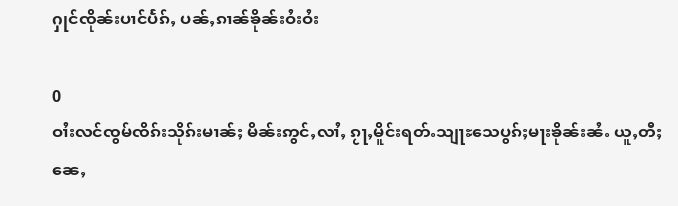ႁုင်ၸိုၼ်းပၢင်ပႅၵ်ႇ ပၼ်ႇၵၢၼ်ၶိုၼ်းဝႆးဝႆး

0
ဝၢႆးလင်ၸွမ်ၸိၵ်းသိုၵ်းမၢၼ်ႈ မိၼ်းဢွင်ႇလၢႆႇ ၵႂႃႇမိူင်းရတ်ႉသျႃႊသေပွၵ်ႈမႃးၶိုၼ်းၼႆႉ ယူႇတီႈၼေႇ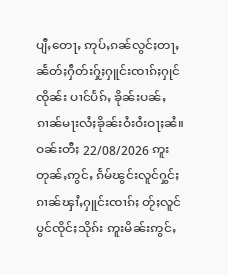ပျီႇတေႃႇ ဢုပ်ႇၵၼ်လွင်ႈတႃႇၼႅတ်ႈႁဵတ်းႁႂ်ႈႁူင်းၸၢၵ်ႈႁုင်ၸိုၼ်း ပၢင်ပႅၵ်ႇ ၶိုၼ်းပၼ်ႇၵၢၼ်မႃးလႆႈၶိုၼ်းဝႆးဝႆးဝႃႈၼႆ။ ဝၼ်းတီႈ 22/08/2026 ဢူးတုၼ်ႇဢွင်ႇ ၵႅမ်ၽွင်းလူင်ႁွင်ႈၵၢၼ်ၾၢႆႇႁူင်းၸၢၵ်ႈ တႂ်ႈလူင်ပွင်ၸိုင်ႈသိုၵ်း ဢူးမိၼ်းဢွင်ႇ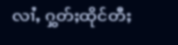လၢႆႇ ႁွတ်ႈထိုင်တီႈ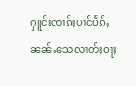ႁူင်းၸၢၵ်ႈပၢင်ပႅၵ်ႇၼၼ်ႉသေလၢတ်ႈဝႃႈ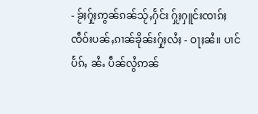- ၶႂ်ႈႁႂ်ႈဢွၼ်ၵၼ်သႂ်ႇႁႅင်း ႁႂ်ႈႁူင်းၸၢၵ်ႈၸဵဝ်းပၼ်ႇၵၢၼ်ၶိုၼ်းႁႂ်ႈလႆႈ - ဝႃႈၼႆ။ ပၢင်ပႅၵ်ႇ ၼႆႉ ပဵၼ်လွႆဢၼ်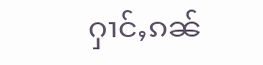ႁၢင်ႇၵၼ်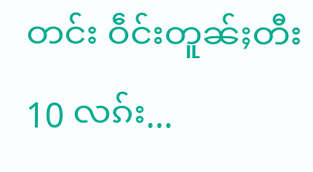တင်း ဝဵင်းတူၼ်ႈတီး 10 လၵ်း...